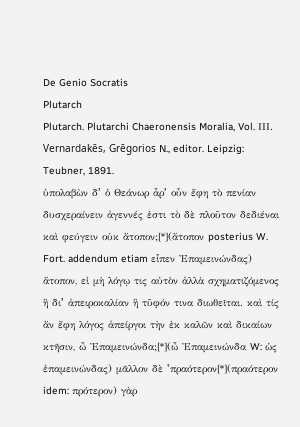De Genio Socratis
Plutarch
Plutarch. Plutarchi Chaeronensis Moralia, Vol. IΙI. Vernardakēs, Grēgorios N., editor. Leipzig: Teubner, 1891.
ὑπολαβὼν δʼ ὁ Θεάνωρ ἆρʼ οὖν ἔφη τὸ πενίαν δυσχεραίνειν ἀγεννές ἐστι τὸ δὲ πλοῦτον δεδιέναι καὶ φεύγειν οὐκ ἄτοπον;[*](ἄτοπον posterius W. Fort. addendum etiam εἶπεν Ἐπαμεινώνδας) ἄτοπον, εἰ μὴ λόγῳ τις αὐτὸν ἀλλὰ σχηματιζόμενος ἢ διʼ ἀπειροκαλίαν ἢ τῦφόν τινα διωθεῖται. καὶ τίς ἄν ἔφη λόγος ἀπείργοι τὴν ἐκ καλῶν καὶ δικαίων κτῆσιν, ὦ Ἐπαμεινώνδα;[*](ὦ Ἐπαμεινώνδα W: ὡς ἐπαμεινώνδας) μᾶλλον δὲ ʽπραότερον[*](πραότερον idem: πρότερον) γὰρ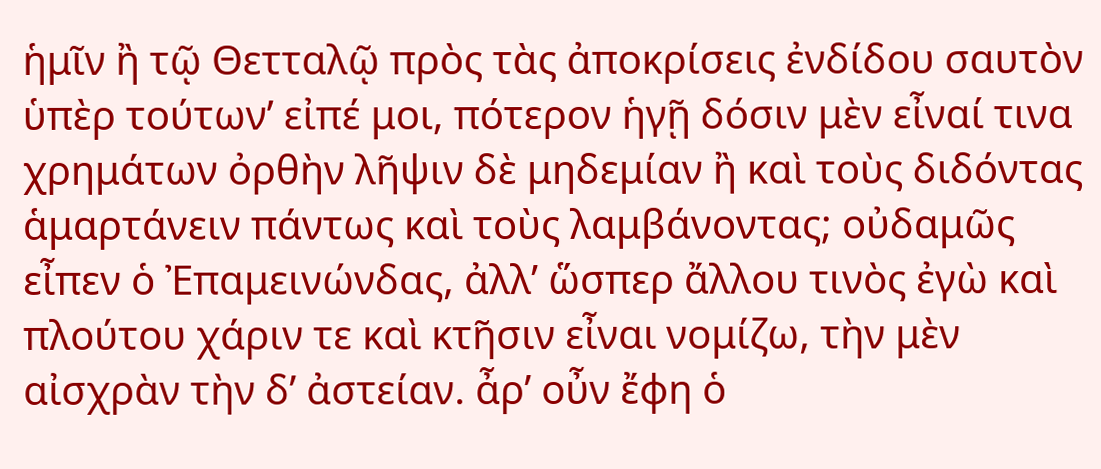ἡμῖν ἢ τῷ Θετταλῷ πρὸς τὰς ἀποκρίσεις ἐνδίδου σαυτὸν ὑπὲρ τούτωνʼ εἰπέ μοι, πότερον ἡγῇ δόσιν μὲν εἶναί τινα χρημάτων ὀρθὴν λῆψιν δὲ μηδεμίαν ἢ καὶ τοὺς διδόντας ἁμαρτάνειν πάντως καὶ τοὺς λαμβάνοντας; οὐδαμῶς εἶπεν ὁ Ἐπαμεινώνδας, ἀλλʼ ὥσπερ ἄλλου τινὸς ἐγὼ καὶ πλούτου χάριν τε καὶ κτῆσιν εἶναι νομίζω, τὴν μὲν αἰσχρὰν τὴν δʼ ἀστείαν. ἆρʼ οὖν ἔφη ὁ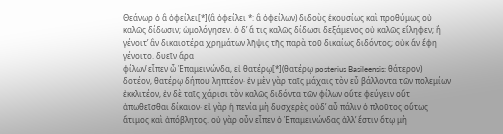Θεάνωρ ὁ ἃ ὀφείλει[*](ἃ ὀφείλει *: ἃ ὀφείλων) διδοὺς ἑκουσίως καὶ προθύμως οὐ καλῶς δίδωσιν; ὡμολόγησεν. ὁ δʼ ἅ τις καλῶς δίδωσι δεξάμενος οὐ καλῶς εἴληφεν; ἢ γένοιτʼ ἂν δικαιοτέρα χρημάτων λῆψις τῆς παρὰ τοῦ δικαίως διδόντος; οὐκ ἄν ἔφη γένοιτο. δυεῖν ἄρα
φίλων̓ εἶπεν ὦ Ἐπαμεινώνδα, εἰ θατέρῳ[*](θατέρῳ posterius Basileensis: θάτερον) δοτέον, θατέρῳ δήπου ληπτέον· ἐν μὲν γὰρ ταῖς μάχαις τὸν εὖ βάλλοντα τῶν πολεμίων ἐκκλιτέον, ἐν δὲ ταῖς χάρισι τὸν καλῶς διδόντα τῶν φίλων οὔτε φεύγειν οὔτ ἀπωθεῖσθαι δίκαιον· εἰ γὰρ ἡ πενία μὴ δυσχερὲς οὐδʼ αὖ πάλιν ὁ πλοῦτος οὕτως ἄτιμος καὶ ἀπόβλητος. οὐ γὰρ οὖν εἶπεν ὁ Ἐπαμεινώνδας ἀλλʼ ἔστιν ὅτῳ μὴ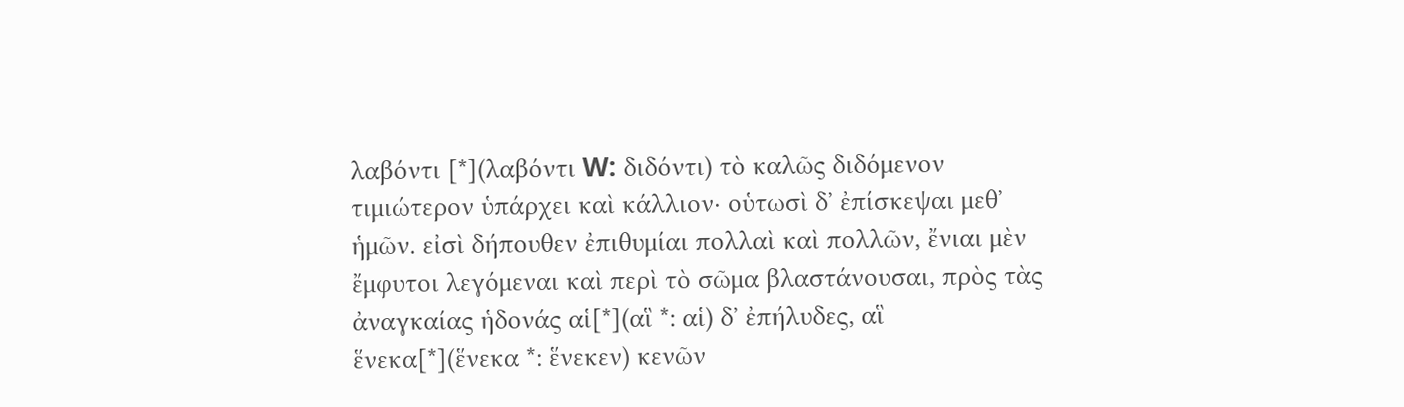λαβόντι [*](λαβόντι W: διδόντι) τὸ καλῶς διδόμενον τιμιώτερον ὑπάρχει καὶ κάλλιον· οὑτωσὶ δʼ ἐπίσκεψαι μεθʼ ἡμῶν. εἰσὶ δήπουθεν ἐπιθυμίαι πολλαὶ καὶ πολλῶν, ἔνιαι μὲν ἔμφυτοι λεγόμεναι καὶ περὶ τὸ σῶμα βλαστάνουσαι, πρὸς τὰς ἀναγκαίας ἡδονάς αἱ[*](αἳ *: αἱ) δʼ ἐπήλυδες, αἳ ἕνεκα[*](ἕνεκα *: ἕνεκεν) κενῶν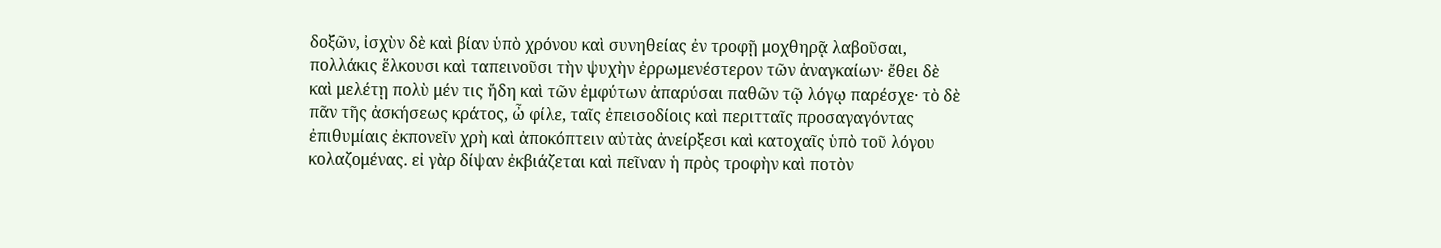δοξῶν, ἰσχὺν δὲ καὶ βίαν ὑπὸ χρόνου καὶ συνηθείας ἐν τροφῇ μοχθηρᾷ λαβοῦσαι, πολλάκις ἕλκουσι καὶ ταπεινοῦσι τὴν ψυχὴν ἐρρωμενέστερον τῶν ἀναγκαίων· ἔθει δὲ καὶ μελέτῃ πολὺ μέν τις ἤδη καὶ τῶν ἐμφύτων ἀπαρύσαι παθῶν τῷ λόγῳ παρέσχε· τὸ δὲ πᾶν τῆς ἀσκήσεως κράτος, ὦ φίλε, ταῖς ἐπεισοδίοις καὶ περιτταῖς προσαγαγόντας ἐπιθυμίαις ἐκπονεῖν χρὴ καὶ ἀποκόπτειν αὐτὰς ἀνείρξεσι καὶ κατοχαῖς ὑπὸ τοῦ λόγου κολαζομένας. εἰ γὰρ δίψαν ἐκβιάζεται καὶ πεῖναν ἡ πρὸς τροφὴν καὶ ποτὸν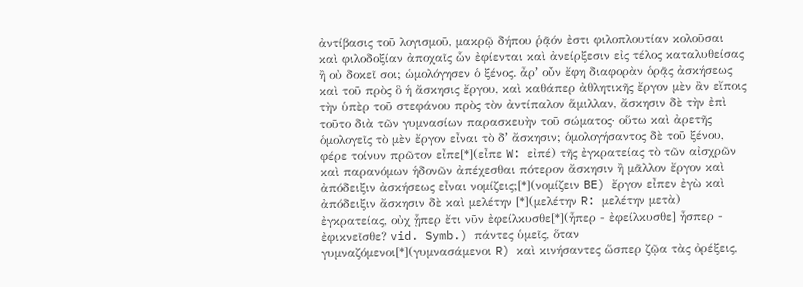ἀντίβασις τοῦ λογισμοῦ, μακρῷ δήπου ῥᾷόν ἐστι φιλοπλουτίαν κολοῦσαι καὶ φιλοδοξίαν ἀποχαῖς ὧν ἐφίενται καὶ ἀνείρξεσιν εἰς τέλος καταλυθείσας ἢ οὐ δοκεῖ σοι; ὡμολόγησεν ὁ ξένος. ἆρʼ οὖν ἔφη διαφορὰν ὁρᾷς ἀσκήσεως καὶ τοῦ πρὸς ὃ ἡ ἄσκησις ἔργου, καὶ καθάπερ ἀθλητικῆς ἔργον μὲν ἂν εἴποις τὴν ὑπὲρ τοῦ στεφάνου πρὸς τὸν ἀντίπαλον ἅμιλλαν, ἄσκησιν δὲ τὴν ἐπὶ τοῦτο διὰ τῶν γυμνασίων παρασκευὴν τοῦ σώματος· οὕτω καὶ ἀρετῆς ὁμολογεῖς τὸ μὲν ἔργον εἶναι τὸ δʼ ἄσκησιν; ὁμολογήσαντος δὲ τοῦ ξένου, φέρε τοίνυν πρῶτον εἶπε[*](εἶπε W: εἰπέ) τῆς ἐγκρατείας τὸ τῶν αἰσχρῶν καὶ παρανόμων ἡδονῶν ἀπέχεσθαι πότερον ἄσκησιν ἢ μᾶλλον ἔργον καὶ ἀπόδειξιν ἀσκήσεως εἶναι νομίζεις;[*](νομίζειν BE) ἔργον εἶπεν ἐγὼ καὶ ἀπόδειξιν ἄσκησιν δὲ καὶ μελέτην [*](μελέτην R: μελέτην μετὰ) ἐγκρατείας, οὐχ ᾗπερ ἔτι νῦν ἐφείλκυσθε[*](ἦπερ - ἐφείλκυσθε] ἦσπερ - ἐφικνεῖσθε? vid. Symb.) πάντες ὑμεῖς, ὅταν γυμναζόμενοι[*](γυμνασάμενοι R) καὶ κινήσαντες ὥσπερ ζῷα τὰς ὀρέξεις,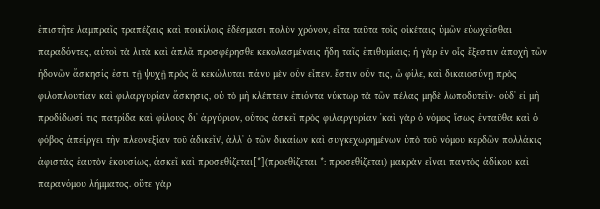ἐπιστῆτε λαμπραῖς τραπέζαις καὶ ποικίλοις ἐδέσμασι πολὺν χρόνον, εἶτα ταῦτα τοῖς οἰκέταις ὑμῶν εὐωχεῖσθαι παραδόντες, αὐτοὶ τὰ λιτὰ καὶ ἁπλᾶ προσφέρησθε κεκολασμέναις ἤδη ταῖς ἐπιθυμίαις; ἡ γὰρ ἐν οἷς ἔξεστιν ἀποχὴ τῶν ἡδονῶν ἄσκησίς ἐστι τῇ ψυχῇ πρὸς ἃ κεκώλυται πάνυ μὲν οὖν εἶπεν. ἔστιν οὖν τις, ὦ φίλε, καὶ δικαιοσύνῃ πρὸς φιλοπλουτίαν καὶ φιλαργυρίαν ἄσκησις, οὐ τὸ μὴ κλέπτειν ἐπιόντα νύκτωρ τὰ τῶν πέλας μηδὲ λωποδυτεῖν· οὐδʼ εἰ μὴ προδίδωσί τις πατρίδα καὶ φίλους διʼ ἀργύριον, οὗτος ἀσκεῖ πρὸς φιλαργυρίαν ʽκαὶ γὰρ ὁ νόμος ἴσως ἐνταῦθα καὶ ὁ φόβος ἀπείργει τὴν πλεονεξίαν τοῦ ἀδικεῖν̓, ἀλλʼ ὁ τῶν δικαίων καὶ συγκεχωρημένων ὑπὸ τοῦ νόμου κερδῶν πολλάκις ἀφιστὰς ἑαυτὸν ἑκουσίως, ἀσκεῖ καὶ προσεθίζεται[*](προεθίζεται *: προσεθίζεται) μακρὰν εἶναι παντὸς ἀδίκου καὶ παρανόμου λήμματος. οὔτε γὰρ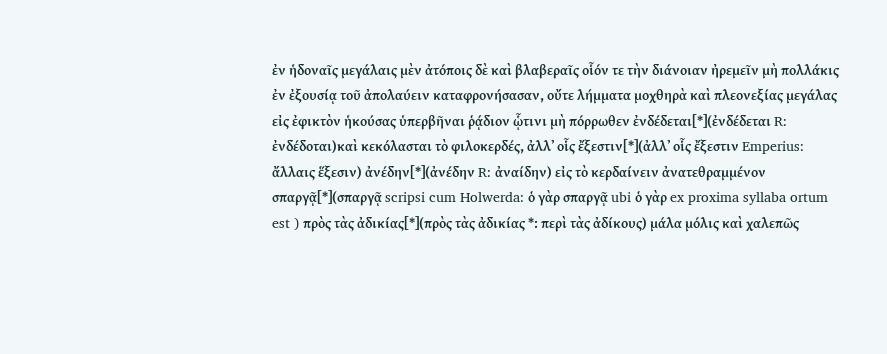ἐν ἡδοναῖς μεγάλαις μὲν ἀτόποις δὲ καὶ βλαβεραῖς οἷόν τε τὴν διάνοιαν ἠρεμεῖν μὴ πολλάκις ἐν ἐξουσίᾳ τοῦ ἀπολαύειν καταφρονήσασαν, οὔτε λήμματα μοχθηρὰ καὶ πλεονεξίας μεγάλας εἰς ἐφικτὸν ἡκούσας ὑπερβῆναι ῥᾴδιον ᾧτινι μὴ πόρρωθεν ἐνδέδεται[*](ἐνδέδεται R: ἐνδέδοται)καὶ κεκόλασται τὸ φιλοκερδές, ἀλλʼ οἷς ἔξεστιν[*](ἀλλʼ οἷς ἔξεστιν Emperius: ἄλλαις ἕξεσιν) ἀνέδην[*](ἀνέδην R: ἀναίδην) εἰς τὸ κερδαίνειν ἀνατεθραμμένον σπαργᾷ[*](σπαργᾷ scripsi cum Holwerda: ὁ γὰρ σπαργᾷ ubi ὁ γὰρ ex proxima syllaba ortum est ) πρὸς τὰς ἀδικίας[*](πρὸς τὰς ἀδικίας *: περὶ τὰς ἀδίκους) μάλα μόλις καὶ χαλεπῶς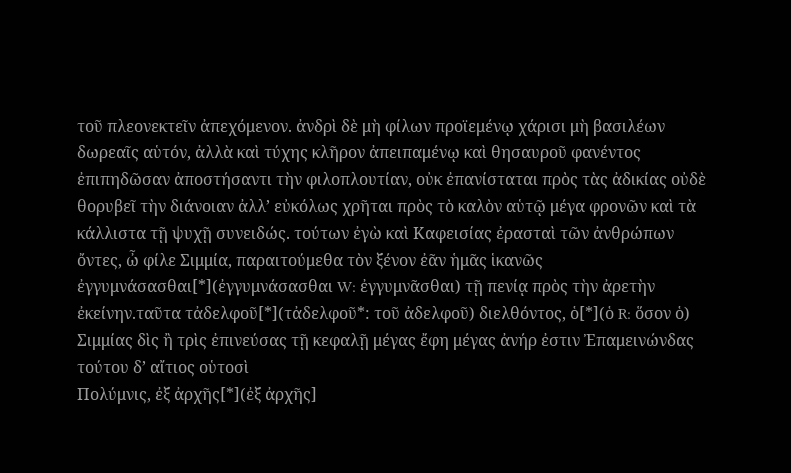τοῦ πλεονεκτεῖν ἀπεχόμενον. ἀνδρὶ δὲ μὴ φίλων προϊεμένῳ χάρισι μὴ βασιλέων δωρεαῖς αὑτόν, ἀλλὰ καὶ τύχης κλῆρον ἀπειπαμένῳ καὶ θησαυροῦ φανέντος ἐπιπηδῶσαν ἀποστήσαντι τὴν φιλοπλουτίαν, οὐκ ἐπανίσταται πρὸς τὰς ἀδικίας οὐδὲ θορυβεῖ τὴν διάνοιαν ἀλλʼ εὐκόλως χρῆται πρὸς τὸ καλὸν αὑτῷ μέγα φρονῶν καὶ τὰ κάλλιστα τῇ ψυχῇ συνειδώς. τούτων ἐγὼ καὶ Καφεισίας ἐρασταὶ τῶν ἀνθρώπων ὄντες, ὦ φίλε Σιμμία, παραιτούμεθα τὸν ξένον ἐᾶν ἡμᾶς ἱκανῶς ἐγγυμνάσασθαι[*](ἐγγυμνάσασθαι W: ἐγγυμνᾶσθαι) τῇ πενίᾳ πρὸς τὴν ἀρετὴν ἐκείνην.ταῦτα τἀδελφοῦ[*](τἀδελφοῦ*: τοῦ ἀδελφοῦ) διελθόντος, ὁ[*](ὁ R: ὅσον ὁ) Σιμμίας δὶς ἢ τρὶς ἐπινεύσας τῇ κεφαλῇ μέγας ἔφη μέγας ἀνήρ ἐστιν Ἐπαμεινώνδας τούτου δʼ αἴτιος οὑτοσὶ
Πολύμνις, ἐξ ἀρχῆς[*](ἐξ ἀρχῆς]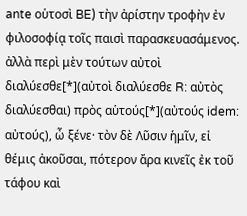ante οὑτοσὶ BE) τὴν ἀρίστην τροφὴν ἐν φιλοσοφίᾳ τοῖς παισὶ παρασκευασάμενος. ἀλλὰ περὶ μὲν τούτων αὐτοὶ διαλύεσθε[*](αὐτοὶ διαλύεσθε R: αὐτὸς διαλύεσθαι) πρὸς αὑτούς[*](αὐτούς idem: αὐτούς), ὦ ξένε· τὸν δὲ Λῦσιν ἡμῖν, εἰ θέμις ἀκοῦσαι, πότερον ἄρα κινεῖς ἐκ τοῦ τάφου καὶ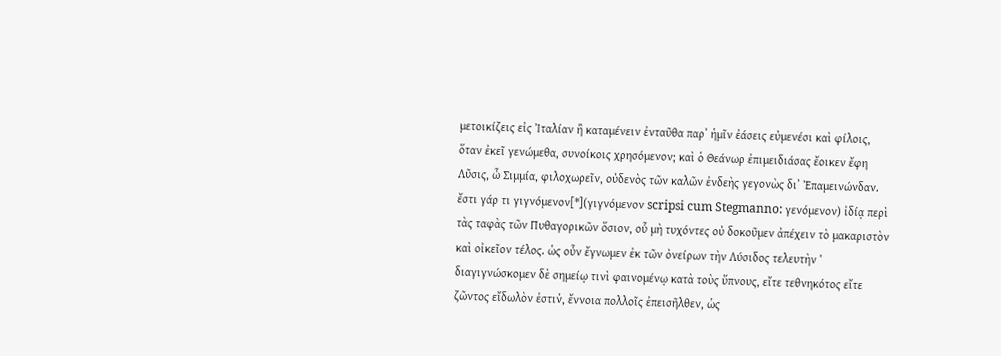μετοικίζεις εἰς Ἰταλίαν ἢ καταμένειν ἐνταῦθα παρʼ ἡμῖν ἐάσεις εὐμενέσι καὶ φίλοις, ὅταν ἐκεῖ γενώμεθα, συνοίκοις χρησόμενον; καὶ ὁ Θεάνωρ ἐπιμειδιάσας ἔοικεν ἔφη Λῦσις, ὦ Σιμμία, φιλοχωρεῖν, οὐδενὸς τῶν καλῶν ἐνδεὴς γεγονὼς διʼ Ἐπαμεινώνδαν. ἔστι γάρ τι γιγνόμενον[*](γιγνόμενον scripsi cum Stegmanno: γενόμενον) ἰδίᾳ περὶ τὰς ταφὰς τῶν Πυθαγορικῶν ὅσιον, οὗ μὴ τυχόντες οὐ δοκοῦμεν ἀπέχειν τὸ μακαριστὸν καὶ οἰκεῖον τέλος. ὡς οὖν ἔγνωμεν ἐκ τῶν ὀνείρων τὴν Λύσιδος τελευτὴν ʽ διαγιγνώσκομεν δὲ σημείῳ τινὶ φαινομένῳ κατὰ τοὺς ὕπνους, εἴτε τεθνηκότος εἴτε ζῶντος εἴδωλὸν ἐστιν̓, ἔννοια πολλοῖς ἐπεισῆλθεν, ὡς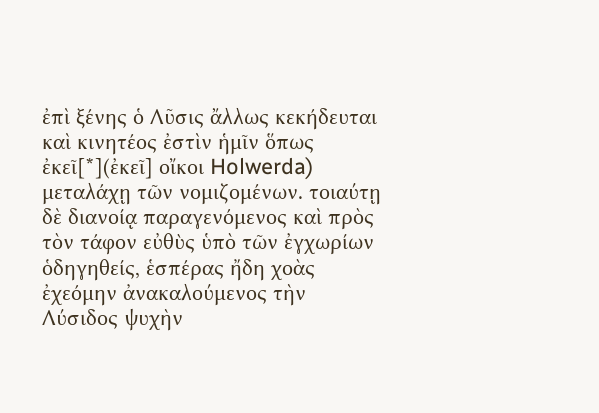ἐπὶ ξένης ὁ Λῦσις ἄλλως κεκήδευται καὶ κινητέος ἐστὶν ἡμῖν ὅπως ἐκεῖ[*](ἐκεῖ] οἴκοι Holwerda) μεταλάχῃ τῶν νομιζομένων. τοιαύτῃ δὲ διανοίᾳ παραγενόμενος καὶ πρὸς τὸν τάφον εὐθὺς ὑπὸ τῶν ἐγχωρίων ὁδηγηθείς, ἑσπέρας ἤδη χοὰς ἐχεόμην ἀνακαλούμενος τὴν Λύσιδος ψυχὴν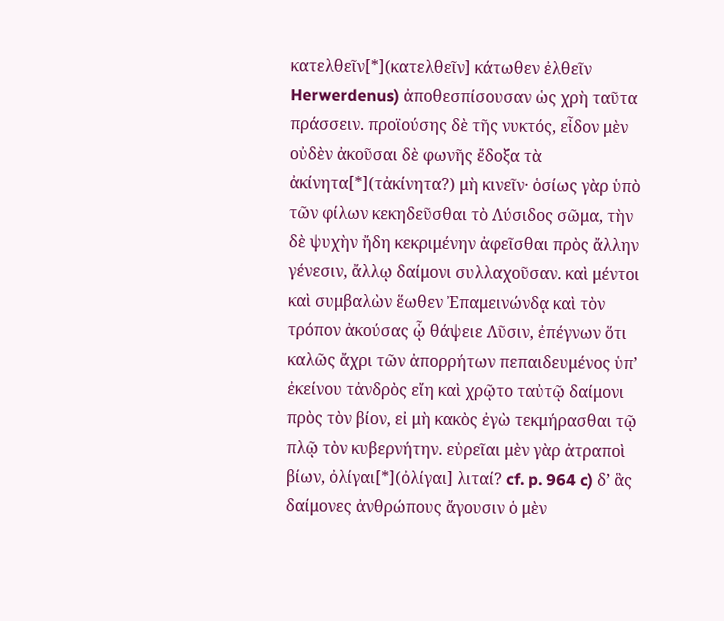κατελθεῖν[*](κατελθεῖν] κάτωθεν ἐλθεῖν Herwerdenus) ἀποθεσπίσουσαν ὡς χρὴ ταῦτα πράσσειν. προϊούσης δὲ τῆς νυκτός, εἶδον μὲν οὐδὲν ἀκοῦσαι δὲ φωνῆς ἔδοξα τὰ ἀκίνητα[*](τἀκίνητα?) μὴ κινεῖν· ὁσίως γὰρ ὑπὸ τῶν φίλων κεκηδεῦσθαι τὸ Λύσιδος σῶμα, τὴν δὲ ψυχὴν ἤδη κεκριμένην ἀφεῖσθαι πρὸς ἄλλην γένεσιν, ἄλλῳ δαίμονι συλλαχοῦσαν. καὶ μέντοι καὶ συμβαλὼν ἕωθεν Ἐπαμεινώνδᾳ καὶ τὸν τρόπον ἀκούσας ᾧ θάψειε Λῦσιν, ἐπέγνων ὅτι καλῶς ἄχρι τῶν ἀπορρήτων πεπαιδευμένος ὑπʼ ἐκείνου τἀνδρὸς εἴη καὶ χρῷτο ταὐτῷ δαίμονι πρὸς τὸν βίον, εἰ μὴ κακὸς ἐγὼ τεκμήρασθαι τῷ πλῷ τὸν κυβερνήτην. εὐρεῖαι μὲν γὰρ ἀτραποὶ βίων, ὀλίγαι[*](ὀλίγαι] λιταί? cf. p. 964 c) δʼ ἃς δαίμονες ἀνθρώπους ἄγουσιν ὁ μὲν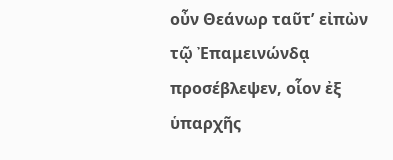οὖν Θεάνωρ ταῦτʼ εἰπὼν τῷ Ἐπαμεινώνδᾳ προσέβλεψεν, οἷον ἐξ ὑπαρχῆς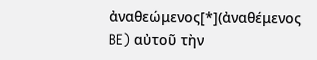ἀναθεώμενος[*](ἀναθέμενος BE) αὐτοῦ τὴν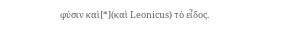φύσιν καὶ[*](καὶ Leonicus) τὸ εἶδος.